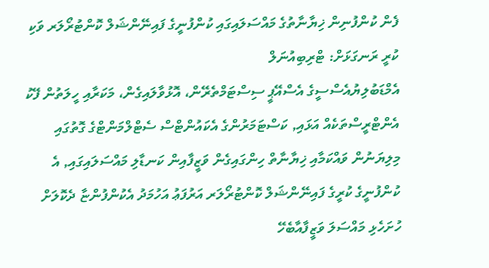ފެން ކުންފުނިން ޚިޔާނާތުގެ މައްސަލައިގައި ކުންފުނީގެ ފައިނޭންޝަލް ކޮންޓުރޯލަރ ވަކި ކުރީ ރަނގަޅަށް: ޓްރިބިއުނަލް
އެމްޑަބުލިޔުއެސްސީގެ އެސްއޭޕީ ސިސްޓަމްތެރޭން، އޮޅުވާލައިގެން، މަކަރާއި ހީލަތުން ފޭކު އެންޓްރީސްތަކެއް އަޅައި, ކަސްޓަމަރުންގެ އެކައުންޓްސް ސެޓްލްމަންޓްގެ ގޮތުގައި މިލިޔަނުން ވައްކަމާއި ޚިޔާނާތް ހިންގައިގެން ވަޒީފާއިން ކަނޑާލި މައްސަލައިގައި, އެ ކުންފުނީގެ ކުރީގެ ފައިނޭންޝަލް ކޮންޓުރޯލަރ އަރުފަޢު އަހުމަދު އެކުންފުންޏާ ދެކޮލަށް ހުށަހެޅި މައްސަލަ ވަޒީފާއާބެހޭ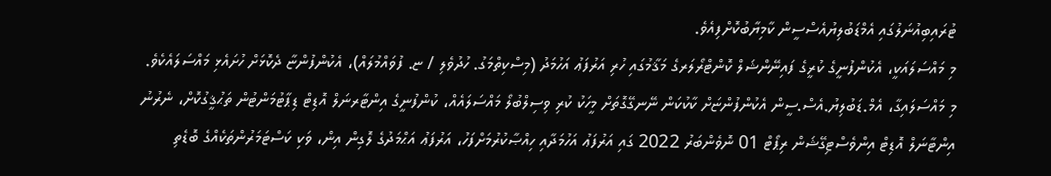ޓުރައިބިއުނަލުގައި އެމްޑަބުލިޔުއެސްސީން ކާމިޔާބުކޮށްފިއެވެ.
މި މައްސަލައަކީ، އެކުންފުނީގެ ކުރީގެ ފައިނޭންޝަލް ކޮންޓްރޯލަރގެ މަޤާމުގައި ހުރި އަރުފަޢު އަހުމަދު (މިސްކިތްމަގު. ހުދުވެލި / ޏ. ފުވައްމުލައް)، އެކުންފުންޏާ ދެކޮޅަށް ހުށައެޅި މައްސަލައެކެވެ.
މި މައްސަލައިގާ، އެމް.ޑަބުލިޔު.އެސް.ސީން އެކުންފުންޏަށް ކާކުކަން ނޭނގޭގޮތަށް މީހަކު ކުރި ވިސިލްބުލޯ މައްސަލައެއް، ކުންފުނީގެ އިންޓާރނަލް އޮޑިޓް ޑިޕާޓުމަންޓުން ތަޙުޤީގުކޮށް، ނެރުނު އިންޓާނަލް އޮޑިޓް އިންވެސްޓިގޭޝަން ރިޕޯޓް 01 ނޮވެންބަރު 2022 ގައި އަރުފަޢު އަހުމަދާއި ހިއްޞާކުރުމަށްފަހު، އަރުފަޢު އަޙްމަދުގެ ލޮގިން އިން، ވަކި ކަސްޓަމަރުންތަކެއްގެ ބޮޑެތި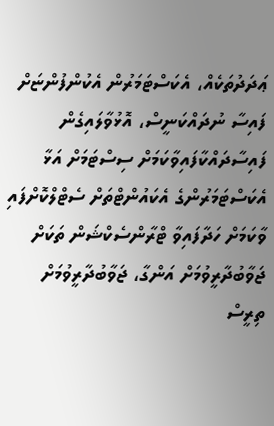ޢަދަދުތަކެއް، އެކަސްޓަމަރުން އެކުންފުންޏަށް ފައިސާ ނުދައްކަނީސް، އޮޅުވާލައިގެން ފައިސާދައްކާފައިވާކަމަށް ސިސްޓަމަށް އަޅާ އެކަސްޓަމަރުންގެ އެކައުންޓްތަށް ސެޓްލްކޮށްފައި ވާކަމަށް ހަދާފައިވާ ޓްރާންސެކްޝަން ތަކަށް ޖަވާބުދާރީވުމަށް އަންގާ، ޖަވާބުދާރީވުމަށް ތިރީސް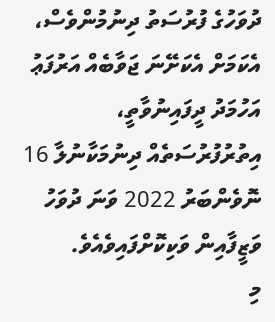ދުވަހުގެ ފުރުސަތު ދިނުމުންވެސް، އެކަމަށް އެކަށޭނަ ޖަވާބެއް އަރުފަޢު އަހުމަދު ދީފައިނުވާތީ، އިތުރުފުރުސަތެއް ދިނުމަކާނުލާ 16 ނޮވެންބަރު 2022 ވަނަ ދުވަހު ވަޒީފާއިން ވަކިކޮށްފައިވެއެވެ.
މި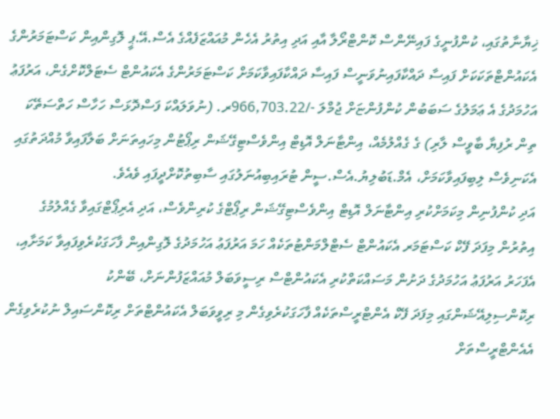ޚިޔާނާތުގައި، ކުންފުނީގެ ފައިނޭންސް ކޮންޓްރޯލާ އާއި އަދި އިތުރު އެހެން މުއައްޒަފެއްގެ އެސް.އޭ.ޕީ ލޮގިންއިން ކަސްޓަމަރުންގެ އެކައުންޓްތަކަކަށް ފައިސާ ދައްކާފައިނުވަނީސް ފައިސާ ދައްކާފައިވާކަމަށް ކަސްޓަމަރުންގެ އެކައުންޓް ސެޓަލްކޮށްގެން، އަރުފަޢު އަހުމަދުގެ އެ ޢަމަލުގެ ސަބަބުން ކުންފުންޏަށް ޖުމްލަ -/966,703.22ރ. (ނުވަލައްކަ ފަސްދޮޅަސް ހަހާސް ހަތްސަތޭކަ ތިން ރުފިޔާ ބާވީސް ލާރި) ގެ ގެއްލުމެއް، އިންޓާނަލް އޮޑިޓް އިންވެސްޓިގޭޝަން ރިޕޯޓުން މިހައިތަނަށް ބަލާފައިވާ މުއްދަތުގައި އެކަނިވެސް ލިބިފައިވާކަމަށް، އެމް.ޑަބުލިޔު.އެސް.ސީން ޓުރައިބިއުނަލުގައި ސާބިތުކޮށްދީފައި ވެއެވެ.
އަދި ކުންފުނިން މިކަމަށްކުރި އިންޓާނަލް އޮޑިޓް އިންވެސްޓިގޭޝަން ރިޕޯޓްގެ ކުރިންވެސް، އަދި އެރިޕޯޓްގައިވާ ގެއްލުމުގެ އިތުރުން މިފަދަ ފޭކް ކަސްޓަމަރ އެކައުންޓް ސެޓްލްމަންޓުތަކެއް ހަމަ އަރުފަޢު އަހުމަދުގެ ލޮގިންއިން ފާހަގަކުރެވިފައިވާ ކަމަށާއި، އެފަހަރު އަރުފަޢު އަހުމަދުގެ ދަށުން މަސައްކަތްކުރި އެކައުންޓްސް ރިސީވަބަލް މުއައްޒަފުންނަށް، ބޭންކު ރިކޮންސިލިއޭޝަންގައި މިފަދަ ފޭކް އެންޓްރީސްތަކެއް ފާހަގަކުރެވިގެން މި ރިވީވަބަލް އެކައުންޓްތަށް ރިކޮންސައިލް ނުކުރެވިގެން އެއެންޓްރީސްތަށް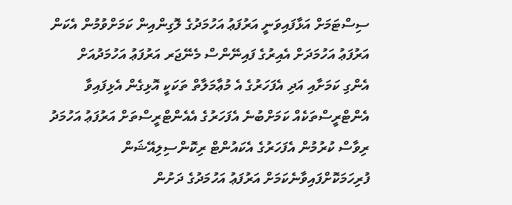ސިސްޓަމަށް އަޅާފައިވަނީ އަރުފަޢު އަހުމަދުގެ ލޮގިންއިން ކަމަށްވުމުން އެކަން އަރުފަޢު އަހުމަދަށް އެއިރުގެ ފައިނޭންސް މެނޭޖަރ އަރުފަޢު އަހުމަދުއަށް އެންގި ކަމަށާއި އަދި އެފަހަރުގެ އެ މުޢާމަލާތް ތަކަކީ އޮޅިގެން އެޅިފައިވާ އެންޓްރީސްތަކެއް ކަމަށްބުނެ އެފަހަރުގެ އެއެންޓްރީސްތަށް އަރުފަޢު އަހުމަދު ރިވާސް ކުރުމުން އެފަހަރުގެ އެކައުންޓް ރިކޮންސިލިއޭޝަން ފުރިހަމަކޮށްފައިވާނެކަމަށް އަރުފަޢު އަހުމަދުގެ ދަށުން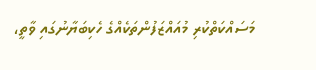މަސައްކަތްކުރި މުއައްޒަފުންތަކެއްގެ ހެކިބަޔާނުގައި ވާތީ،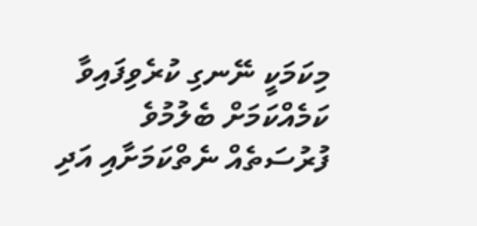މިކަމަކީ ނޭނގި ކުރެވިފައިވާ ކަމެއްކަމަށް ބެލުމުވެ ފުރުސަތެއް ނެތްކަމަށާއި އަދި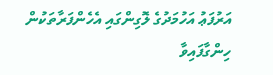އަރުފަޢު އަހުމަދުގެ ލޮގިންގައި އެހެންފަރާތަކުން ހިންގާފައިވާ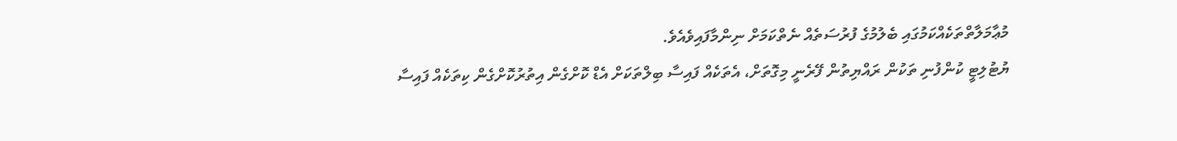މުޢާމަލާތްތަކެއްކަމުގައި ބެލުމުގެ ފުރުސަތެއް ނެތްކަމަށް ނިންމާފައިވެއެވެ.
ޔުޓުލިޓީ ކުންފުނި ތަކުން ރައްޔިތުން ފޭރެނީ މިގޮތަށް، އެތަކެއް ފައިސާ ބިލްތަކަށް އެޑް ކޮށްގެން އިތުރުކޮށްގެން ކިތަކެއް ފައިސާ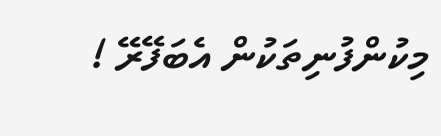މިކުންފުނިތަކުން އެބަފޭރޭ !